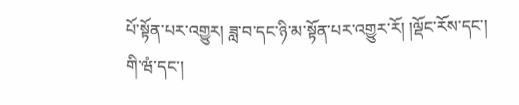པོ་སྟོན་པར་འགྱུར། ཟླ་བ་དང་ཉི་མ་སྟོན་པར་འགྱུར་རོ། །ལྡོང་རོས་དང་། གི་ཝཾ་དང་།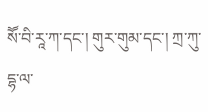སཽ་བི་རཱ་ཀ་དང་། གུར་གུམ་དང་། ཀྲ་ཀུ་དྷ་ལ་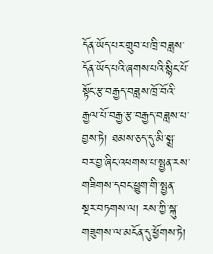དོན་ཡོད་པར་གྲུབ་པ་ཁྲི་བཟླས་དོན་ཡོད་པའི་ཞགས་པའི་སྙིང་པོ་སྟོང་རྩ་བརྒྱད་བཟླས་ཁྲོ་བོའི་རྒྱལ་པོ་བརྒྱ་རྩ་བརྒྱད་བཟླས་པ་བྱས་ཏེ། ཐམས་ཅད་དུ་མི་སྨྲ་བར་བྱ་ཞིང་འཕགས་པ་སྤྱན་རས་གཟིགས་དབང་ཕྱུག་གི་སྤྱན་སྔར་བཏགས་ལ། རས་ཀྱི་སྐུ་གཟུགས་ལ་མངོན་དུ་ཕྱོགས་ཏེ།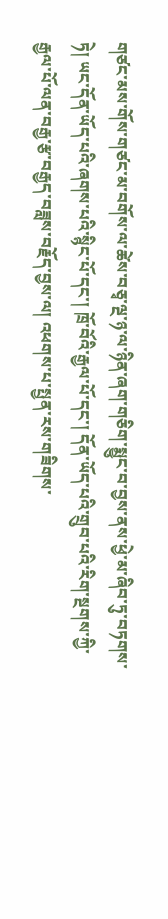གཙང་མས་གོས་གཙང་མ་བགོས་ལ་ཚེས་བཅྭ་ལྔ་ཉ་ལ་ཉིན་ཞག་གཅིག་སྨྱུང་བ་བྱས་ནས་ཕྱེ་མ་ཞིབ་ཏུ་བཏགས་ཏེ། ཡང་དོན་ཡོད་པའི་ཞགས་པའི་སྙིང་པོ་དང་། ཁྲོ་བོའི་རྒྱལ་པོ་དང་། དོན་ཡོད་པའི་གྲུབ་པའི་རིག་སྔགས་ཀྱི་རྒྱལ་པོ་ལན་བརྒྱ་རྩ་བརྒྱད་བཟླས་བརྗོད་བྱས་ལ། འཕགས་པ་སྤྱན་རས་གཟིགས་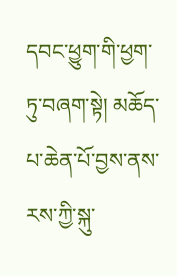དབང་ཕྱུག་གི་ཕྱག་ཏུ་བཞག་སྟེ། མཆོད་པ་ཆེན་པོ་བྱས་ནས་རས་ཀྱི་སྐུ་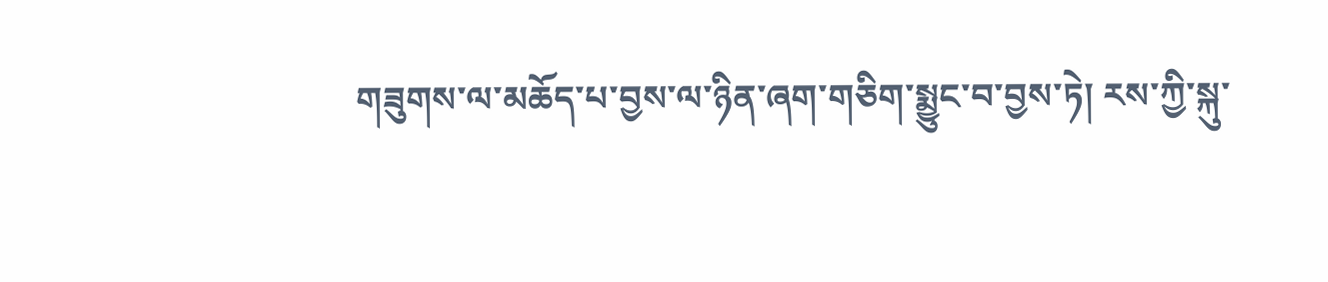གཟུགས་ལ་མཆོད་པ་བྱས་ལ་ཉིན་ཞག་གཅིག་སྨྱུང་བ་བྱས་ཏེ། རས་ཀྱི་སྐུ་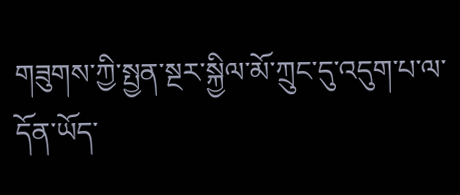གཟུགས་ཀྱི་སྤྱན་སྔར་སྐྱིལ་མོ་ཀྲུང་དུ་འདུག་པ་ལ་དོན་ཡོད་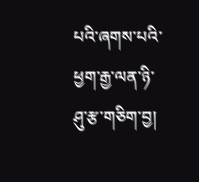པའི་ཞགས་པའི་ཕྱག་རྒྱ་ལན་ཉི་ཤུ་རྩ་གཅིག་བྱ།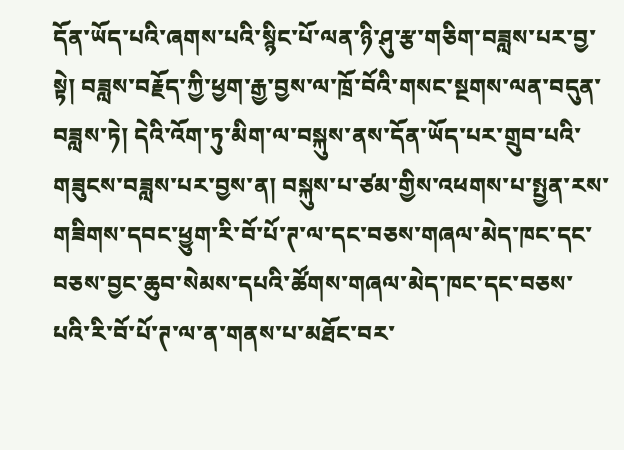དོན་ཡོད་པའི་ཞགས་པའི་སྙིང་པོ་ལན་ཉི་ཤུ་རྩ་གཅིག་བཟླས་པར་བྱ་སྟེ། བཟླས་བརྗོད་ཀྱི་ཕྱག་རྒྱ་བྱས་ལ་ཁྲོ་བོའི་གསང་སྔགས་ལན་བདུན་བཟླས་ཏེ། དེའི་འོག་ཏུ་མིག་ལ་བསྐུས་ནས་དོན་ཡོད་པར་གྲུབ་པའི་གཟུངས་བཟླས་པར་བྱས་ན། བསྐུས་པ་ཙམ་གྱིས་འཕགས་པ་སྤྱན་རས་གཟིགས་དབང་ཕྱུག་རི་བོ་པོ་ཊ་ལ་དང་བཅས་གཞལ་མེད་ཁང་དང་བཅས་བྱང་ཆུབ་སེམས་དཔའི་ཚོགས་གཞལ་མེད་ཁང་དང་བཅས་པའི་རི་བོ་པོ་ཊ་ལ་ན་གནས་པ་མཐོང་བར་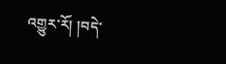འགྱུར་རོ། །བདེ་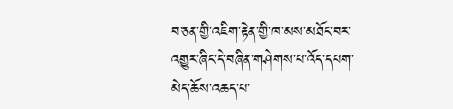བ་ཅན་གྱི་འཇིག་རྟེན་གྱི་ཁ་མས་མཐོང་བར་འགྱུར་ཞིང་དེ་བཞིན་གཤེགས་པ་འོད་དཔག་མེད་ཆོས་འཆད་པ་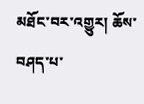མཐོང་བར་འགྱུར། ཆོས་བཤད་པ་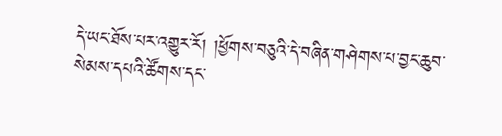དེ་ཡང་ཐོས་པར་འགྱུར་རོ། །ཕྱོགས་བཅུའི་དེ་བཞིན་གཤེགས་པ་བྱང་ཆུབ་སེམས་དཔའི་ཚོགས་དང་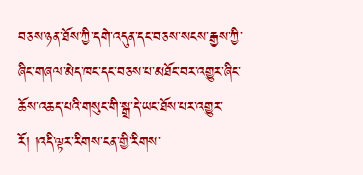བཅས་ཉན་ཐོས་ཀྱི་དགེ་འདུན་དང་བཅས་སངས་རྒྱས་ཀྱི་ཞིང་གཞལ་མེད་ཁང་དང་བཅས་པ་མཐོང་བར་འགྱུར་ཞིང་ཆོས་འཆད་པའི་གསུང་གི་སྒྲ་དེ་ཡང་ཐོས་པར་འགྱུར་རོ། །འདི་ལྟར་རིགས་ངན་གྱི་རིགས་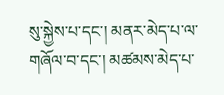སུ་སྐྱེས་པ་དང་། མནར་མེད་པ་ལ་གཞོལ་བ་དང་། མཚམས་མེད་པ་